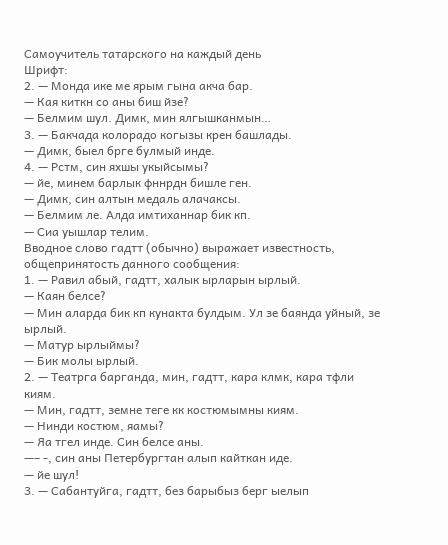Самоучитель татарского на каждый день
Шрифт:
2. — Монда ике ме ярым гына акча бар.
— Кая киткн со аны биш йзе?
— Белмим шул. Димк, мин ялгышканмын…
3. — Бакчада колорадо когызы крен башлады.
— Димк, быел брге булмый инде.
4. — Рстм, син яхшы укыйсымы?
— йе, минем барлык фннрдн бишле ген.
— Димк, син алтын медаль алачаксы.
— Белмим ле. Алда имтиханнар бик кп.
— Сиа уышлар телим.
Вводное слово гадтт (обычно) выражает известность, общепринятость данного сообщения:
1. — Равил абый, гадтт, халык ырларын ырлый.
— Каян белсе?
— Мин аларда бик кп кунакта булдым. Ул зе баянда уйный, зе ырлый.
— Матур ырлыймы?
— Бик молы ырлый.
2. — Театрга барганда, мин, гадтт, кара клмк, кара тфли киям.
— Мин, гадтт, земне теге кк костюмымны киям.
— Нинди костюм, яамы?
— Яа тгел инде. Син белсе аны.
—– -, син аны Петербургтан алып кайткан иде.
— йе шул!
3. — Сабантуйга, гадтт, без барыбыз берг ыелып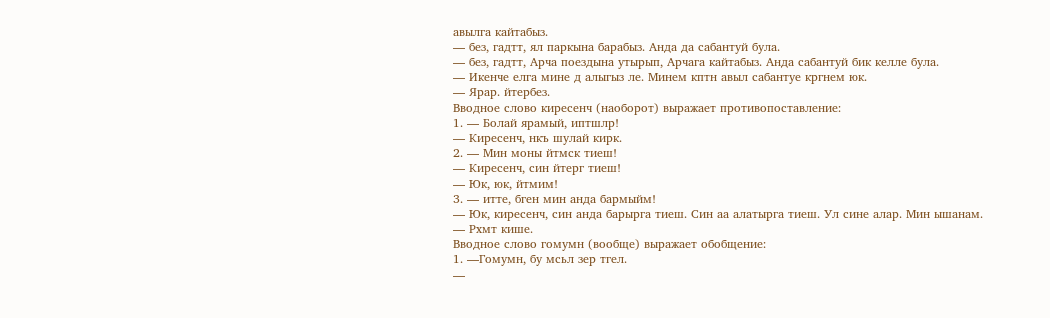авылга кайтабыз.
— без, гадтт, ял паркына барабыз. Анда да сабантуй була.
— без, гадтт, Арча поездына утырып, Арчага кайтабыз. Анда сабантуй бик келле була.
— Икенче елга мине д алыгыз ле. Минем кптн авыл сабантуе кргнем юк.
— Ярар. йтербез.
Вводное слово киресенч (наоборот) выражает противопоставление:
1. — Болай ярамый, иптшлр!
— Киресенч, нкъ шулай кирк.
2. — Мин моны йтмск тиеш!
— Киресенч, син йтерг тиеш!
— Юк, юк, йтмим!
3. — итте, бген мин анда бармыйм!
— Юк, киресенч, син анда барырга тиеш. Син аа алатырга тиеш. Ул сине алар. Мин ышанам.
— Рхмт кише.
Вводное слово гомумн (вообще) выражает обобщение:
1. —Гомумн, бу мсьл зер тгел.
—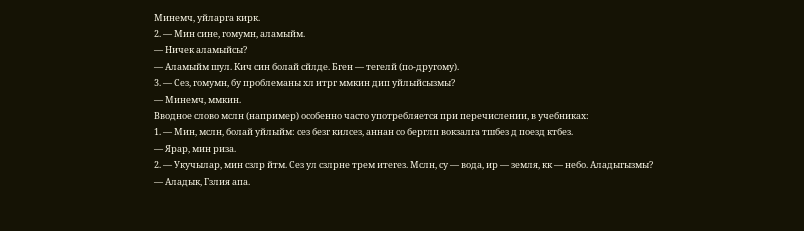Минемч, уйларга кирк.
2. — Мин сине, гомумн, аламыйм.
— Ничек аламыйсы?
— Аламыйм шул. Кич син болай сйлде. Бген — тегелй (по-другому).
3. — Сез, гомумн, бу проблеманы хл итрг ммкин дип уйлыйсызмы?
— Минемч, ммкин.
Вводное слово мслн (например) особенно часто употребляется при перечислении, в учебниках:
1. — Мин, мслн, болай уйлыйм: сез безг килсез, аннан со берглп вокзалга тшбез д поезд ктбез.
— Ярар, мин риза.
2. — Укучылар, мин сзлр йтм. Сез ул сзлрне трем итегез. Мслн, су — вода, ир — земля, кк — небо. Аладыгызмы?
— Аладык, Гзлия апа.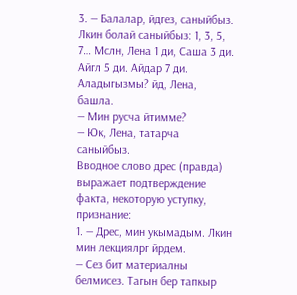3. — Балалар, йдгез, саныйбыз. Лкин болай саныйбыз: 1, 3, 5, 7… Мслн, Лена 1 ди, Саша 3 ди. Айгл 5 ди. Айдар 7 ди. Аладыгызмы? йд, Лена, башла.
— Мин русча йтимме?
— Юк, Лена, татарча саныйбыз.
Вводное слово дрес (правда) выражает подтверждение факта, некоторую уступку, признание:
1. — Дрес, мин укымадым. Лкин мин лекциялрг йрдем.
— Сез бит материалны белмисез. Тагын бер тапкыр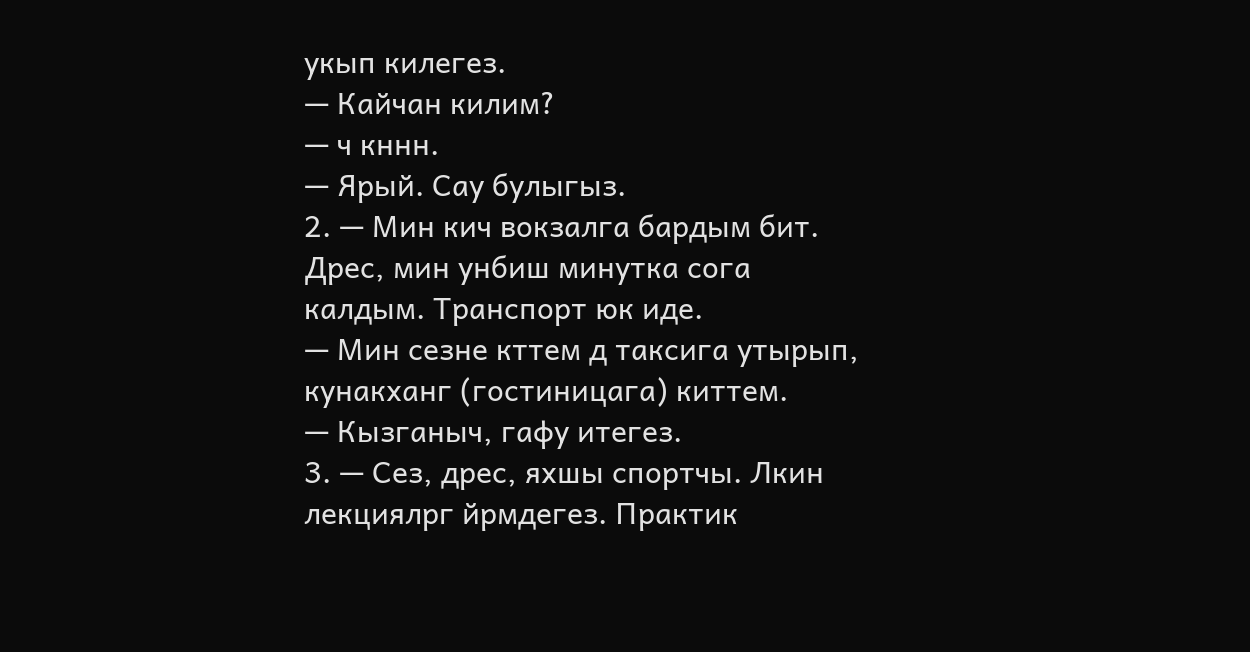укып килегез.
— Кайчан килим?
— ч кннн.
— Ярый. Сау булыгыз.
2. — Мин кич вокзалга бардым бит. Дрес, мин унбиш минутка сога калдым. Транспорт юк иде.
— Мин сезне кттем д таксига утырып, кунакханг (гостиницага) киттем.
— Кызганыч, гафу итегез.
3. — Сез, дрес, яхшы спортчы. Лкин лекциялрг йрмдегез. Практик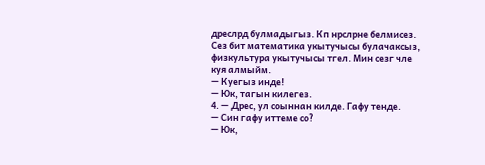дреслрд булмадыгыз. Кп нрслрне белмисез. Сез бит математика укытучысы булачаксыз, физкультура укытучысы тгел. Мин сезг чле куя алмыйм.
— Куегыз инде!
— Юк, тагын килегез.
4. — Дрес, ул соыннан килде. Гафу тенде.
— Син гафу иттеме со?
— Юк,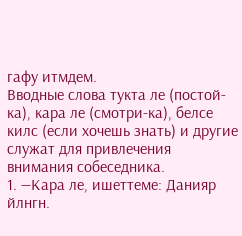гафу итмдем.
Вводные слова тукта ле (постой-ка), кара ле (смотри-ка), белсе килс (если хочешь знать) и другие служат для привлечения внимания собеседника.
1. —Кара ле, ишеттеме: Данияр йлнгн.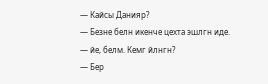— Кайсы Данияр?
— Безне белн икенче цехта эшлгн иде.
— йе, белм. Кемг йлнгн?
— Бер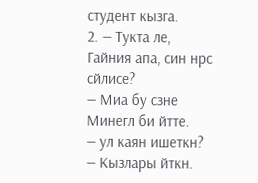студент кызга.
2. — Тукта ле, Гайния апа, син нрс сйлисе?
— Миа бу сзне Минегл би йтте.
— ул каян ишеткн?
— Кызлары йткн.